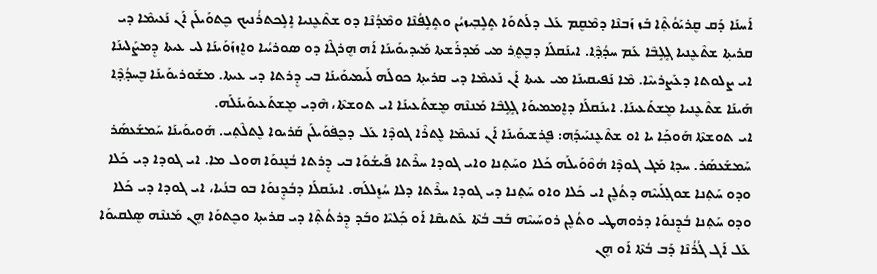ܐܰܚܢܰܐ ܕܰܩ ܩܷܪܝܰܘܳܬ݂ܶܐ ܒܰܙ ܙܰܒܢܶܐ ܕܡܶܩܷܡ ܥܰܠ ܕܠܰܬܘܰܐ ܬܱܠܱܒ݂ܝܙܝܳܢ ܘܬܱܠܱܦܳܢܶܐ ܘܡܶܕܳܢܶܐ ܕܘ ܫܬܶܥܷܢܝܐ ܐܱܠܱܟܬܪܳܢܝܟ ܟܷܬܘܰܝܠܰܢ ܐܰܢ ܢܰܥܝܡܶܐ ܕܝ ܩܪܝܬ݂ܐ ܫܬܶܥܷܢܝܐ ܓ݂ܱܠܱܒܶܐ ܥܰܡ ܚܕ݂ܳܕ݂ܶܐ. ܐܝܢܰܩܠܰܐ ܕܒܷܬ݂ܷܪ ܡܝ ܡܰܕܪܰܫܬܐ ܡܰܝܕܝܘܰܝܢܰܐ ܐܰܗ ܗܷܪܓܶܐ ܕܘ ܣܘܪܝܳܝܐ ܘܐܷܙܙܰܘܰܝܢܰܐ ܠܝ ܥܝܬܐ ܕܷܡܨܰܠܝܢܰܐ ܐܝ ܨܠܘܬܐ ܕܥܰܨܪܝܝܶܐ. ܡܶܐ ܢܰܦܝܩܝܢܰܐ ܡܝ ܥܝܬܐ ܐܰܢ ܢܰܥܝܡܶܐ ܕܝ ܩܪܝܬ݂ܐ ܟܘܠܰܗ ܠܰܝܡܝܘܰܝܢܰܐ ܒܝ ܕܷܪܬܐ ܕܝ ܥܝܬܐ. ܡܫܰܘܪܝܘܰܝܢܰܐ ܒܷܚܕ݂ܳܕ݂ܶܐ ܗܰܝܢܰܐ ܫܬܶܥܷܢܝܐ ܡܷܫܬܰܥܝܢܰܐ. ܐܝܢܰܩܠܰܐ ܕܐܷܡܡܝܘܰܐ ܓ݂ܱܠܱܒܶܐ ܡܰܢܢܶܗ ܡܷܫܬܰܥܝܢܰܐ ܐܝ ܬܘܫܬܶܐ، ܗܶܕܝ ܡܷܫܬܰܥܝܘܰܝܢܰܠܰܗ.
ܐܝ ܬܘܫܬܶܐ ܗܰܘܟ݂ܰܐ ܝܐ ܐܘ ܫܬܶܥܷܢܝܰܝܕ݂ܰܗ: ܦܷܪܫܝܘܰܝܢܰܐ ܐܰܢ ܢܰܥܝܡܶܐ ܠܷܬܪܶܐ ܓܘܕܶܐ ܥܰܠ ܕܟܷܦ݁ܘܰܝܠܰܢ ܩܰܪܝܘܐ ܠܷܬܠܶܬ݂ܝ. ܗܰܘܝܘܰܝܢܰܐ ܚܰܡܫܰܥܣܰܪ ܚܰܡܫܰܥܣܰܪ. ܚܕ݂ܐ ܡܰܓ ܓܘܕܶܐ ܗܳܘܶܘܰܝܠܰܗ ܟܰܠܐ ܘܚܰܬ݂ܢܐ ܘܐܝ ܓܘܕܐ ܚܪܶܬܐ ܦܰܝܫܳܘܰܐ ܒܝ ܕܷܪܬܐ ܒܳܢܷܢܘܰܐ ܗܘܠ ܡܐ. ܐܝ ܓܘܕܐ ܕܝ ܟܰܠܐ ܘܕܘ ܚܰܬ݂ܢܐ ܫܘܓ݂ܠܰܝܝܶܗ ܕܬܳܠܷܢ ܐܝ ܟܰܠܐ ܘܐܘ ܚܰܬ݂ܢܐ ܕܝ ܓܘܕܐ ܚܪܶܬܐ ܕܠܐ ܚܳܙܷܠܠܰܗ. ܐܝܢܰܩܠܰܐ ܕܒܳܕܷܢܘܰܐ ܒܘ ܒܢܳܝܐ، ܐܝ ܓܘܕܐ ܕܝ ܟܰܠܐ ܘܕܘ ܚܰܬ݂ܢܐ ܒܳܕܷܢܘܰܐ ܕܪܘܗܛܝ ܘܬܳܠܷܢ ܪܘܚܰܝܝܶܗ ܒܰܒ ܒܳܬܶܐ ܥܰܬܝܩܶܐ ܐܰܘ ܟ݂ܰܠܝܶܐ ܘܒܰܕ ܕܷܪܬܳܬ݂ܶܐ ܕܝ ܩܪܝܬ݂ܐ ܘܟܷܬܘܰܐ ܗܷܢ ܡܰܢܢܶܗ ܣܷܠܩܝܘܰܐ ܥܰܠ ܐܰܓ ܓܳܪܳܢܶܐ ܕܰܒ ܒܳܬܶܐ ܐܰܘ ܗܷܢ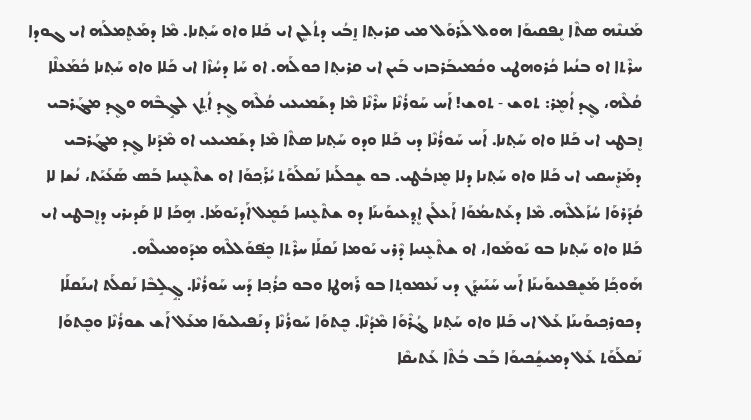ܡܰܢܢܶܗ ܣܬܶܐ ܢܷܦܩܝܘܰܐ ܗܘܠ ܠܰܪܘܰܠ ܡܝ ܩܪܝܬ݂ܐ ܙ̰ܒܳܝ ܕܬܳܠܷܢ ܐܝ ܟܰܠܐ ܘܐܘ ܚܰܬ݂ܢܐ. ܡܶܐ ܕܡܰܬܷܡܠܰܗ ܐܝ ܓܘܕܐ ܚܪܶܬܐ ܐܘ ܒܢܳܝܐ ܟܳܪܘܗܛܝ ܘܟܳܡܝܒܰܪܒܙܝ ܒܰܝܢ ܐܝ ܩܪܝܬ݂ܐ ܟܘܠܰܗ. ܐܘ ܚܰܐ ܕܚܳܙܶܐ ܐܝ ܟܰܠܐ ܘܐܘ ܚܰܬ݂ܢܐ ܟܳܡܰܥܠܶܐ ܩܳܠܶܗ، ܓܷܕ ܐܳܡܷܪ: ܬܘܫ ‐ ܬܘܫ! ܐܰܚ ܚܰܘܪܳܢܶܐ ܚܪܶܢܶܐ ܡܶܐ ܕܫܰܡܝܥܝ ܩܳܠܶܗ ܓܷܕ ܐܳܬ݂ܷܢ ܠܓܱܒܶܗ ܘܓܷܕ ܡܔܰܪܒܝ ܙܷܒܛܝ ܐܝ ܟܰܠܐ ܘܐܘ ܚܰܬ݂ܢܐ. ܐܰܚ ܚܰܘܪܳܢܶܐ ܕܝ ܟܰܠܐ ܘܕܘ ܚܰܬ݂ܢܐ ܣܬܶܐ ܡܶܐ ܕܫܰܡܝܥܝ ܐܘ ܡܶܕܰܢܐ ܓܷܕ ܡܔܰܪܒܝ ܕܡܰܪܷܚܩܝ ܐܝ ܟܰܠܐ ܘܐܘ ܚܰܬ݂ܢܐ ܕܠܐ ܡܷܙܒܳܛܝ. ܒܘ ܫܷܟܠܰܢܐ ܢܰܩܠܰܘܰܬ ܝܳܪܰܟ݂ܘܰܐ ܐܘ ܫܬܶܥܷܢܝܐ ܒܰܣ ܣܰܥܰܝܰܬ، ܢܳܫܐ ܠܐ ܩܳܕܰܪܘܰܐ ܚܳܙܰܠܠܶܗ. ܡܶܐ ܕܥܰܬܝܡܳܘܰܐ ܐܰܥܠܰܢ ܐܷܕ݂ܥܝܘܰܝܢܰܐ ܕܘ ܫܬܶܥܷܢܝܐ ܟܰܡܷܠ ܐܰܕܝܰܘܡܰܐ. ܗܱܟܰܐ ܠܐ ܩܰܕܝܪܝ ܕܙܷܒܛܝ ܐܝ ܟܰܠܐ ܘܐܘ ܚܰܬ݂ܢܐ ܒܘ ܝܰܘܡܰܘܐ، ܐܘ ܫܬܶܥܷܢܝܐ ܕܶܪܝ ܝܰܘܡܐ ܢܰܩܠܰܐ ܚܪܶܬܐ ܟܷܦ݁ܘܰܠܠܶܗ ܡܕܰܘܡܝܠܶܗ.
ܗܰܘܟ݂ܰܐ ܡܰܫܷܦܥܝܘܰܝܢܰܐ ܐܰܚ ܚܰܝܰܝܕ݂ܰܢ ܕܝ ܢܰܥܡܘܬ݂ܐ ܒܘ ܪܰܗܛܐ ܘܒܘ ܟܪܳܟ݂ܐ ܕܰܚ ܚܰܘܪܳܢܶܐ. ܓ݂ܱܠܱܒܶܐ ܢܰܩܠܰܬ ܐܝܢܰܩܠܰܐ ܕܟܘܪܟ݂ܝܘܰܝܢܰܐ ܥܰܠ ܐܝ ܟܰܠܐ ܘܐܘ ܚܰܬ݂ܢܐ ܔܳܪܶܘܰܐ ܡܶܕܳܢܶܐ. ܟܷܬܘܰܐ ܚܰܘܪܳܢܶܐ ܕܢܰܦܝܠܝܘܰܐ ܡܥܰܠ ܐܰܫ ܫܘܪܳܢܶܐ ܘܟܷܬܘܰܐ ܢܰܩܠܰܘܰܬ ܥܰܠ ܕܡܝܫ̰ܳܟܝܘܰܐ ܒܰܒ ܒܳܬܶܐ ܥܰܬܝܩܶܐ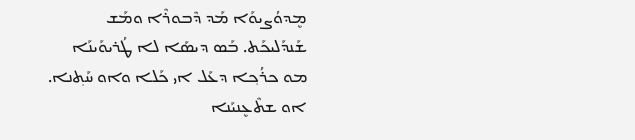ܡܷܕܘܳܨܝܘܰܐ ܡܰܕ ܕܶܒܘܪܶܐ ܘܡܰܫ ܫܰܢܕܰܠܝܟܰܬ. ܒܰܣ ܕܝܣܰܐ ܠܐ ܛܳܪܝܘܰܝܢܰܐ ܡܘ ܟܪܳܟ݂ܐ ܕܥܰܠ ܐܝ ܟܰܠܐ ܘܐܘ ܚܰܬ݂ܢܐ. ܐܘ ܫܬܶܥܷܢܝܰܢܐ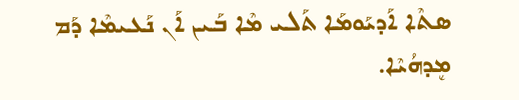ܣܬܶܐ ܐܰܕܝܰܘܡܰܐ ܬܰܠܝ ܡܶܐ ܒܰܝܢ ܐܰܢ ܢܰܥܝܡܶܐ ܕܰܡ ܡܷܕܗܳܝܶܐ.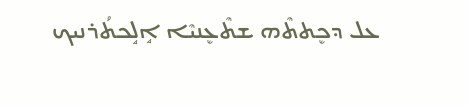ܥܠ ܕܟܷܬܬܶܗ ܫܬܶܥܷܢܝܶܐ ܐܱܠܱܟܬܳܪܢܝܟ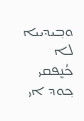ܘܒ݂ܝܕܝܝܐ ܠܐ ܟܳܢܷܦܩܝ ܟ݂ܘܕ ܐܝ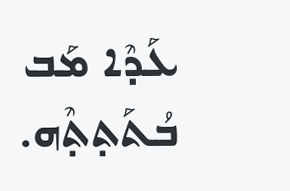ܥܰܕܶܐ ܡܰܒ ܒܳܬܰܬ݂ܬ݂ܶܗ.